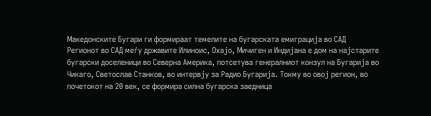Македонските Бугари ги формираат темелите на бугарската емиграција во САД
Регионот во САД меѓу државите Илиноис, Охајо, Мичиген и Индијана е дом на најстарите бугарски доселеници во Северна Америка, потсетува генералниот конзул на Бугарија во Чикаго, Светослав Станков, во интервју за Радио Бугарија. Токму во овој регион, во почетокот на 20 век, се формира силна бугарска заедница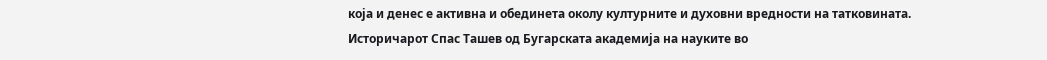која и денес е активна и обединета околу културните и духовни вредности на татковината.
Историчарот Спас Ташев од Бугарската академија на науките во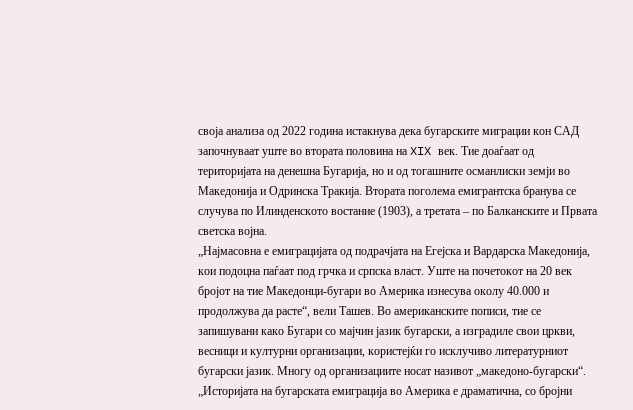своја анализа од 2022 година истакнува дека бугарските миграции кон САД започнуваат уште во втората половина на XIX век. Тие доаѓаат од територијата на денешна Бугарија, но и од тогашните османлиски земји во Македонија и Одринска Тракија. Втората поголема емигрантска бранува се случува по Илинденското востание (1903), а третата – по Балканските и Првата светска војна.
„Најмасовна е емиграцијата од подрачјата на Егејска и Вардарска Македонија, кои подоцна паѓаат под грчка и српска власт. Уште на почетокот на 20 век бројот на тие Македонци-бугари во Америка изнесува околу 40.000 и продолжува да расте“, вели Ташев. Во американските пописи, тие се запишувани како Бугари со мајчин јазик бугарски, а изградиле свои цркви, весници и културни организации, користејќи го исклучиво литературниот бугарски јазик. Многу од организациите носат називот „македоно-бугарски“.
„Историјата на бугарската емиграција во Америка е драматична, со бројни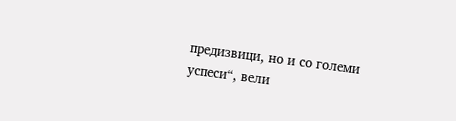предизвици, но и со големи успеси“, вели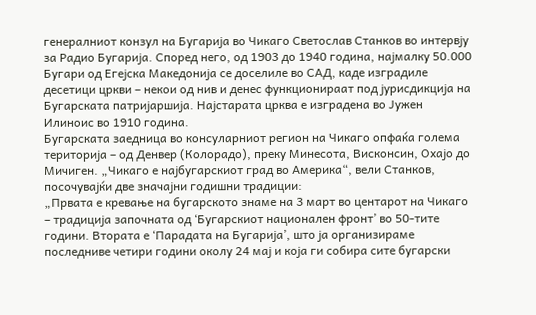генералниот конзул на Бугарија во Чикаго Светослав Станков во интервју за Радио Бугарија. Според него, од 1903 до 1940 година, најмалку 50.000 Бугари од Егејска Македонија се доселиле во САД, каде изградиле десетици цркви – некои од нив и денес функционираат под јурисдикција на Бугарската патријаршија. Најстарата црква е изградена во Јужен Илиноис во 1910 година.
Бугарската заедница во консуларниот регион на Чикаго опфаќа голема територија – од Денвер (Колорадо), преку Минесота, Висконсин, Охајо до Мичиген. „Чикаго е најбугарскиот град во Америка“, вели Станков, посочувајќи две значајни годишни традиции:
„Првата е кревање на бугарското знаме на 3 март во центарот на Чикаго – традиција започната од ‘Бугарскиот национален фронт’ во 50-тите години. Втората е ‘Парадата на Бугарија’, што ја организираме последниве четири години околу 24 мај и која ги собира сите бугарски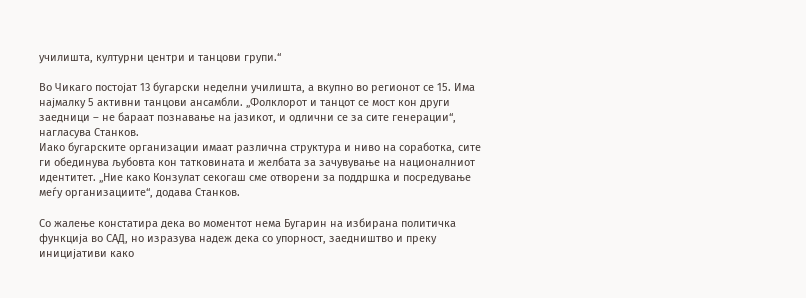училишта, културни центри и танцови групи.“

Во Чикаго постојат 13 бугарски неделни училишта, а вкупно во регионот се 15. Има најмалку 5 активни танцови ансамбли. „Фолклорот и танцот се мост кон други заедници – не бараат познавање на јазикот, и одлични се за сите генерации“, нагласува Станков.
Иако бугарските организации имаат различна структура и ниво на соработка, сите ги обединува љубовта кон татковината и желбата за зачувување на националниот идентитет. „Ние како Конзулат секогаш сме отворени за поддршка и посредување меѓу организациите“, додава Станков.

Со жалење констатира дека во моментот нема Бугарин на избирана политичка функција во САД, но изразува надеж дека со упорност, заедништво и преку иницијативи како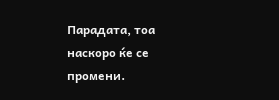Парадата, тоа наскоро ќе се промени.